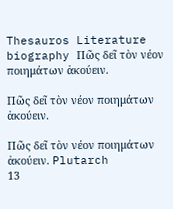Thesauros Literature biography Πῶς δεῖ τὸν νέον ποιημάτων ἀκούειν.

Πῶς δεῖ τὸν νέον ποιημάτων ἀκούειν.

Πῶς δεῖ τὸν νέον ποιημάτων ἀκούειν. Plutarch
13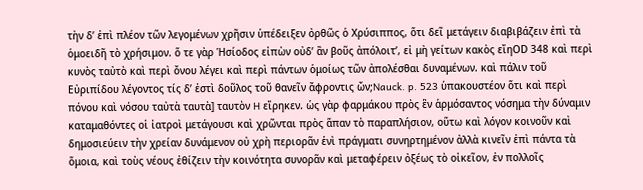τὴν δʼ ἐπὶ πλέον τῶν λεγομένων χρῆσιν ὑπέδειξεν ὀρθῶς ὁ Χρύσιππος, ὅτι δεῖ μετάγειν διαβιβάζειν ἐπὶ τὰ ὁμοειδῆ τὸ χρήσιμον. ὅ τε γὰρ Ἡσίοδος εἰπὼν οὐδʼ ἂν βοῦς ἀπόλοιτʼ, εἰ μὴ γείτων κακὸς εἴηOD 348 καὶ περὶ κυνὸς ταὐτὸ καὶ περὶ ὄνου λέγει καὶ περὶ πάντων ὁμοίως τῶν ἀπολέσθαι δυναμένων. καὶ πάλιν τοῦ Εὐριπίδου λέγοντος τίς δʼ ἐστὶ δοῦλος τοῦ θανεῖν ἄφροντις ὤν;Nauck. p. 523 ὑπακουστέον ὅτι καὶ περὶ πόνου καὶ νόσου ταὐτὰ ταυτὰ] ταυτὸν H εἴρηκεν. ὡς γὰρ φαρμάκου πρὸς ἓν ἁρμόσαντος νόσημα τὴν δύναμιν καταμαθόντες οἱ ἰατροὶ μετάγουσι καὶ χρῶνται πρὸς ἅπαν τὸ παραπλήσιον, οὕτω καὶ λόγον κοινοῦν καὶ δημοσιεύειν τὴν χρείαν δυνάμενον οὐ χρὴ περιορᾶν ἑνὶ πράγματι συνηρτημένον ἀλλὰ κινεῖν ἐπὶ πάντα τὰ ὅμοια, καὶ τοὺς νέους ἐθίζειν τὴν κοινότητα συνορᾶν καὶ μεταφέρειν ὀξέως τὸ οἰκεῖον, ἐν πολλοῖς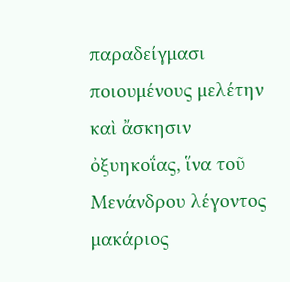παραδείγμασι ποιουμένους μελέτην καὶ ἄσκησιν ὀξυηκοΐας, ἵνα τοῦ Μενάνδρου λέγοντος μακάριος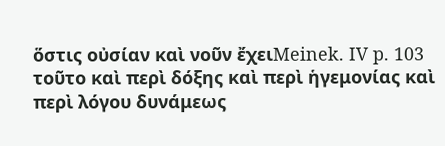ὅστις οὐσίαν καὶ νοῦν ἔχειMeinek. IV p. 103 τοῦτο καὶ περὶ δόξης καὶ περὶ ἡγεμονίας καὶ περὶ λόγου δυνάμεως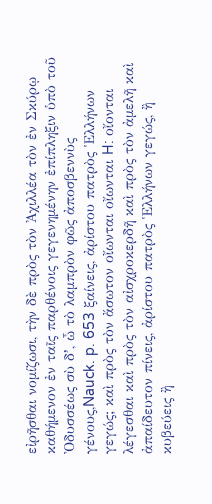εἰρῆσθαι νομίζωσι, τὴν δὲ πρὸς τὸν Ἀχιλλέα τὸν ἐν Σκύρῳ καθήμενον ἐν ταῖς παρθένοις γεγενημένην ἐπίπληξιν ὑπὸ τοῦ Ὀδυσσέως σὺ δʼ, ὦ τὸ λαμπρὸν φῶς ἀποσβεννὺς γένους,Nauck. p. 653 ξαίνεις, ἀρίστου πατρὸς Ἑλλήνων γεγώς; καὶ πρὸς τὸν ἄσωτον οἴωνται οἴωνται H: οἴονται λέγεσθαι καὶ πρὸς τὸν αἰσχροκερδῆ καὶ πρὸς τὸν ἀμελῆ καὶ ἀπαίδευτον πίνεις, ἀρίστου πατρὸς Ἑλλήνων γεγώς, ἢ κυβεύεις ἢ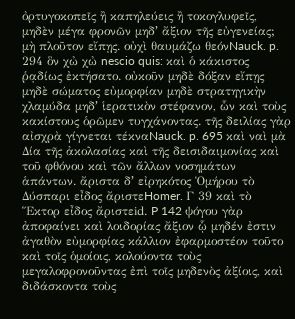ὀρτυγοκοπεῖς ἢ καπηλεύεις ἢ τοκογλυφεῖς, μηδὲν μέγα φρονῶν μηδʼ ἄξιον τῆς εὐγενείας; μὴ πλοῦτον εἴπῃς. οὐχὶ θαυμάζω θεόνNauck. p. 294 ὃν χὠ χὠ nescio quis: καὶ ὁ κάκιστος ῥᾳδίως ἐκτήσατο. οὐκοῦν μηδὲ δόξαν εἴπῃς μηδὲ σώματος εὐμορφίαν μηδὲ στρατηγικὴν χλαμύδα μηδʼ ἱερατικὸν στέφανον, ὧν καὶ τοὺς κακίστους ὁρῶμεν τυγχάνοντας. τῆς δειλίας γὰρ αἰσχρὰ γίγνεται τέκναNauck. p. 695 καὶ ναὶ μὰ Δία τῆς ἀκολασίας καὶ τῆς δεισιδαιμονίας καὶ τοῦ φθόνου καὶ τῶν ἄλλων νοσημάτων ἁπάντων. ἄριστα δʼ εἰρηκότος Ὁμήρου τὸ Δύσπαρι εἶδος ἄριστεHomer. Γ 39 καὶ τὸ Ἕκτορ εἶδος ἄριστεid. P 142 ψόγου γὰρ ἀποφαίνει καὶ λοιδορίας ἄξιον ᾧ μηδέν ἐστιν ἀγαθὸν εὐμορφίας κάλλιον ἐφαρμοστέον τοῦτο καὶ τοῖς ὁμοίοις, κολούοντα τοὺς μεγαλοφρονοῦντας ἐπὶ τοῖς μηδενὸς ἀξίοις, καὶ διδάσκοντα τοὺς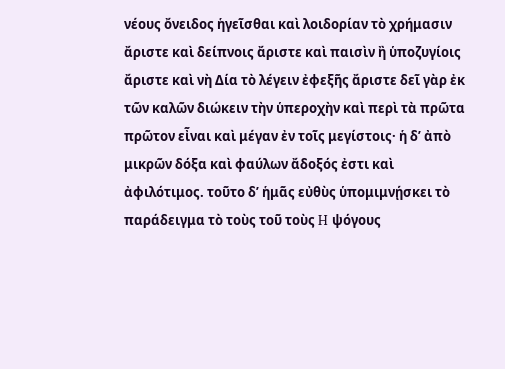νέους ὄνειδος ἡγεῖσθαι καὶ λοιδορίαν τὸ χρήμασιν ἄριστε καὶ δείπνοις ἄριστε καὶ παισὶν ἢ ὑποζυγίοις ἄριστε καὶ νὴ Δία τὸ λέγειν ἐφεξῆς ἄριστε δεῖ γὰρ ἐκ τῶν καλῶν διώκειν τὴν ὑπεροχὴν καὶ περὶ τὰ πρῶτα πρῶτον εἶναι καὶ μέγαν ἐν τοῖς μεγίστοις· ἡ δʼ ἀπὸ μικρῶν δόξα καὶ φαύλων ἄδοξός ἐστι καὶ ἀφιλότιμος. τοῦτο δʼ ἡμᾶς εὐθὺς ὑπομιμνῄσκει τὸ παράδειγμα τὸ τοὺς τοῦ τοὺς H ψόγους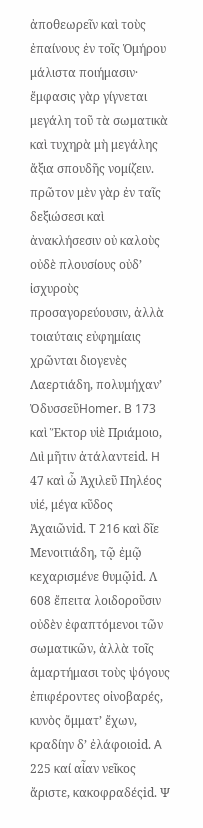ἀποθεωρεῖν καὶ τοὺς ἐπαίνους ἐν τοῖς Ὁμήρου μάλιστα ποιήμασιν· ἔμφασις γὰρ γίγνεται μεγάλη τοῦ τὰ σωματικὰ καὶ τυχηρὰ μὴ μεγάλης ἄξια σπουδῆς νομίζειν. πρῶτον μὲν γὰρ ἐν ταῖς δεξιώσεσι καὶ ἀνακλήσεσιν οὐ καλοὺς οὐδὲ πλουσίους οὐδʼ ἰσχυροὺς προσαγορεύουσιν, ἀλλὰ τοιαύταις εὐφημίαις χρῶνται διογενὲς Λαερτιάδη, πολυμήχανʼ ὈδυσσεῦHomer. B 173 καὶ Ἕκτορ υἱὲ Πριάμοιο, Διὶ μῆτιν ἀτάλαντεid. H 47 καὶ ὦ Ἀχιλεῦ Πηλέος υἱέ, μέγα κῦδος Ἀχαιῶνid. T 216 καὶ δῖε Μενοιτιάδη, τῷ ἐμῷ κεχαρισμένε θυμῷid. Λ 608 ἔπειτα λοιδοροῦσιν οὐδὲν ἐφαπτόμενοι τῶν σωματικῶν, ἀλλὰ τοῖς ἁμαρτήμασι τοὺς ψόγους ἐπιφέροντες οἰνοβαρές, κυνὸς ὄμματʼ ἔχων, κραδίην δʼ ἐλάφοιοid. A 225 καί αἶαν νεῖκος ἄριστε, κακοφραδέςid. Ψ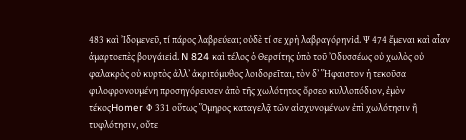483 καὶ Ἰδομενεῦ, τί πάρος λαβρεύεαι; οὐδὲ τί σε χρὴ λαβραγόρηνid. Ψ 474 ἔμεναι καὶ αἶαν ἁμαρτοεπὲς βουγάιεid. N 824 καὶ τέλος ὁ Θερσίτης ὑπὸ τοῦ Ὀδυσσέως οὐ χωλὸς οὐ φαλακρὸς οὐ κυρτὸς ἀλλʼ ἀκριτόμυθος λοιδορεῖται, τὸν δʼ Ἥφαιστον ἡ τεκοῦσα φιλοφρονουμένη προσηγόρευσεν ἀπὸ τῆς χωλότητος ὄρσεο κυλλοπόδιον, ἐμὸν τέκοςHomer Φ 331 οὕτως Ὅμηρος καταγελᾷ τῶν αἰσχυνομένων ἐπὶ χωλότησιν ἢ τυφλότησιν, οὔτε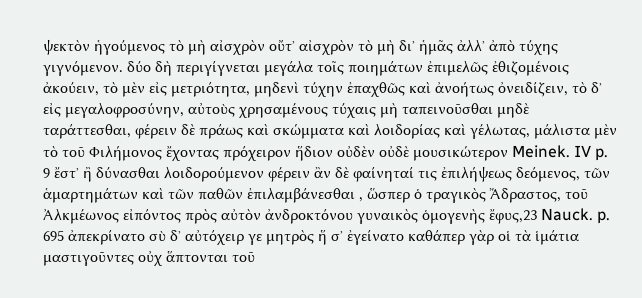ψεκτὸν ἡγούμενος τὸ μὴ αἰσχρὸν οὔτʼ αἰσχρὸν τὸ μὴ διʼ ἡμᾶς ἀλλʼ ἀπὸ τύχης γιγνόμενον. δύο δὴ περιγίγνεται μεγάλα τοῖς ποιημάτων ἐπιμελῶς ἐθιζομένοις ἀκούειν, τὸ μὲν εἰς μετριότητα, μηδενὶ τύχην ἐπαχθῶς καὶ ἀνοήτως ὀνειδίζειν, τὸ δʼ εἰς μεγαλοφροσύνην, αὐτοὺς χρησαμένους τύχαις μὴ ταπεινοῦσθαι μηδὲ ταράττεσθαι, φέρειν δὲ πράως καὶ σκώμματα καὶ λοιδορίας καὶ γέλωτας, μάλιστα μὲν τὸ τοῦ Φιλήμονος ἔχοντας πρόχειρον ἥδιον οὐδὲν οὐδὲ μουσικώτερον Meinek. IV p. 9 ἔστʼ ἢ δύνασθαι λοιδορούμενον φέρειν ἂν δὲ φαίνηταί τις ἐπιλήψεως δεόμενος, τῶν ἁμαρτημάτων καὶ τῶν παθῶν ἐπιλαμβάνεσθαι , ὥσπερ ὁ τραγικὸς Ἄδραστος, τοῦ Ἀλκμέωνος εἰπόντος πρὸς αὐτὸν ἀνδροκτόνου γυναικὸς ὁμογενὴς ἔφυς,23 Nauck. p. 695 ἀπεκρίνατο σὺ δʼ αὐτόχειρ γε μητρὸς ἥ σʼ ἐγείνατο καθάπερ γὰρ οἱ τὰ ἱμάτια μαστιγοῦντες οὐχ ἅπτονται τοῦ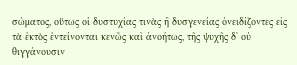σώματος, οὕτως οἱ δυστυχίας τινὰς ἢ δυσγενείας ὀνειδίζοντες εἰς τὰ ἐκτὸς ἐντείνονται κενῶς καὶ ἀνοήτως, τῆς ψυχῆς δʼ οὐ θιγγάνουσιν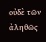οὐδὲ τῶν ἀληθῶς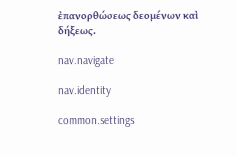ἐπανορθώσεως δεομένων καὶ δήξεως.

nav.navigate

nav.identity

common.settings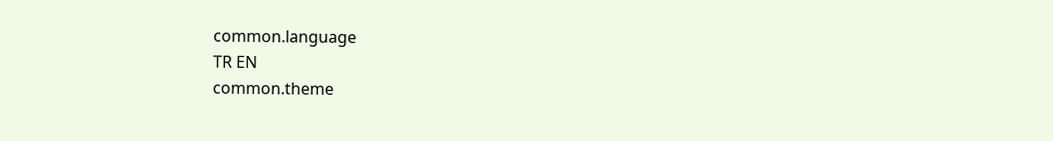common.language
TR EN
common.theme